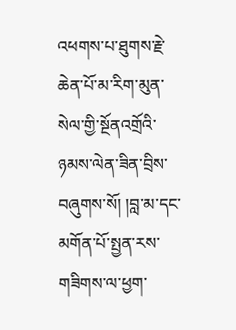འཕགས་པ་ཐུགས་རྗེ་ཆེན་པོ་མ་རིག་མུན་སེལ་གྱི་སྔོནའགྲོའི་ཉམས་ལེན་ཟིན་བྲིས་བཞུགས་སོ། །བླ་མ་དང་མགོན་པོ་སྤྱན་རས་གཟིགས་ལ་ཕྱག་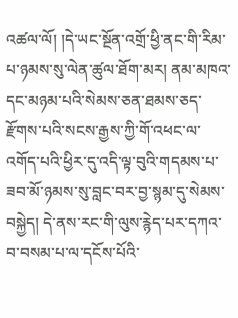འཚལ་ལོ། །དེ་ཡང་སྔོན་འགྲོ་ཕྱི་ནང་གི་རིམ་པ་ཉམས་སུ་ལེན་ཚུལ་ཐོག་མར། ནམ་མཁའ་དང་མཉམ་པའི་སེམས་ཅན་ཐམས་ཅད་རྫོགས་པའི་སངས་རྒྱས་ཀྱི་གོ་འཕང་ལ་འགོད་པའི་ཕྱིར་དུ་འདི་ལྟ་བུའི་གདམས་པ་ཟབ་མོ་ཉམས་སུ་བླང་བར་བྱ་སྙམ་དུ་སེམས་བསྐྱེད། དེ་ནས་རང་གི་ལུས་རྙེད་པར་དཀའ་བ་བསམ་པ་ལ་དངོས་པོའི་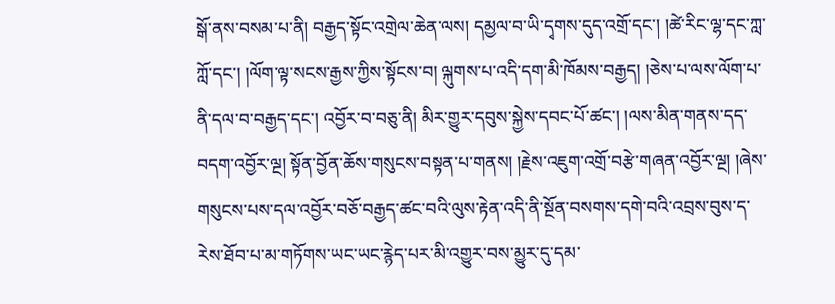སྒོ་ནས་བསམ་པ་ནི། བརྒྱད་སྟོང་འགྲེལ་ཆེན་ལས། དམྱལ་བ་ཡི་དྭགས་དུད་འགྲོ་དང་། །ཚེ་རིང་ལྷ་དང་ཀླ་ཀློ་དང་། །ལོག་ལྟ་སངས་རྒྱས་ཀྱིས་སྟོངས་བ། ལྐུགས་པ་འདི་དག་མི་ཁོམས་བརྒྱད། །ཅེས་པ་ལས་ལོག་པ་ནི་དལ་བ་བརྒྱད་དང་། འབྱོར་བ་བཅུ་ནི། མིར་གྱུར་དབུས་སྐྱེས་དབང་པོ་ཚང་། །ལས་མིན་གནས་དད་བདག་འབྱོར་ལྔ། སྟོན་བྱོན་ཆོས་གསུངས་བསྟན་པ་གནས། །རྗེས་འཇུག་འགྲོ་བརྩེ་གཞན་འབྱོར་ལྔ། །ཞེས་གསུངས་པས་དལ་འབྱོར་བཅོ་བརྒྱད་ཚང་བའི་ལུས་རྟེན་འདི་ནི་སྔོན་བསགས་དགེ་བའི་འབྲས་བུས་ད་རེས་ཐོབ་པ་མ་གཏོགས་ཡང་ཡང་རྙེད་པར་མི་འགྱུར་བས་མྱུར་དུ་དམ་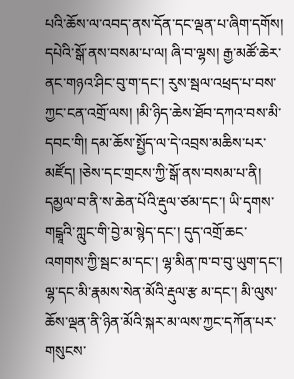པའི་ཆོས་ལ་འབད་ནས་དོན་དང་ལྡན་པ་ཞིག་དགོས། དཔེའི་སྒོ་ནས་བསམ་པ་ལ། ཞི་བ་ལྷས། རྒྱ་མཚོ་ཆེར་ནང་གཉའ་ཤིང་བུ་ག་དང་། རུས་སྦལ་འཕྲད་པ་བས་ཀྱང་ངན་འགྲོ་ལས། །མི་ཉིད་ཆེས་ཐོབ་དཀའ་བས་མི་དབང་གི། དམ་ཆོས་སྤྱོད་ལ་དེ་འབྲས་མཆིས་པར་མཛོད། །ཅེས་དང་གྲངས་ཀྱི་སྒོ་ནས་བསམ་པ་ནི། དམྱལ་བ་ནི་ས་ཆེན་པོའི་རྡུལ་ཙམ་དང་། ཡི་དྭགས་གངྒཱའི་ཀླུང་གི་བྱེ་མ་སྙེད་དང་། དུད་འགྲོ་ཆང་འགགས་ཀྱི་སྦང་མ་དང་། ལྷ་མིན་ཁ་བ་བུ་ཡུག་དང་། ལྷ་དང་མི་རྣམས་སེན་མོའི་རྡུལ་རྩ མ་དང་། མི་ལུས་ཆོས་ལྡན་ནི་ཉིན་མོའི་སྐར་མ་ལས་ཀྱང་དཀོན་པར་གསུངས་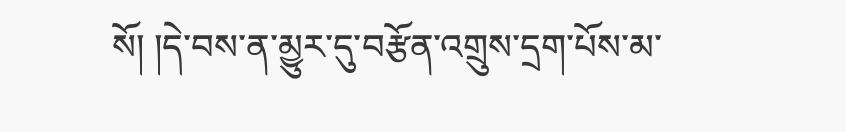སོ། །དེ་བས་ན་མྱུར་དུ་བརྩོན་འགྲུས་དྲག་པོས་མ་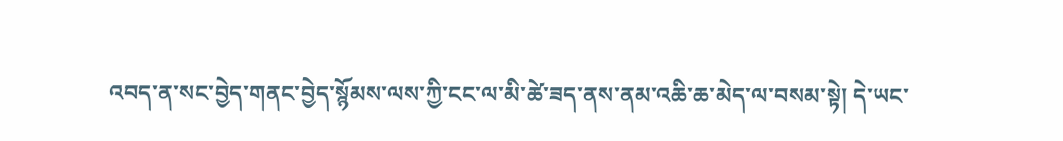འབད་ན་སང་བྱེད་གནང་བྱེད་སྙོམས་ལས་ཀྱི་ངང་ལ་མི་ཚེ་ཟད་ནས་ནམ་འཆི་ཆ་མེད་ལ་བསམ་སྟེ། དེ་ཡང་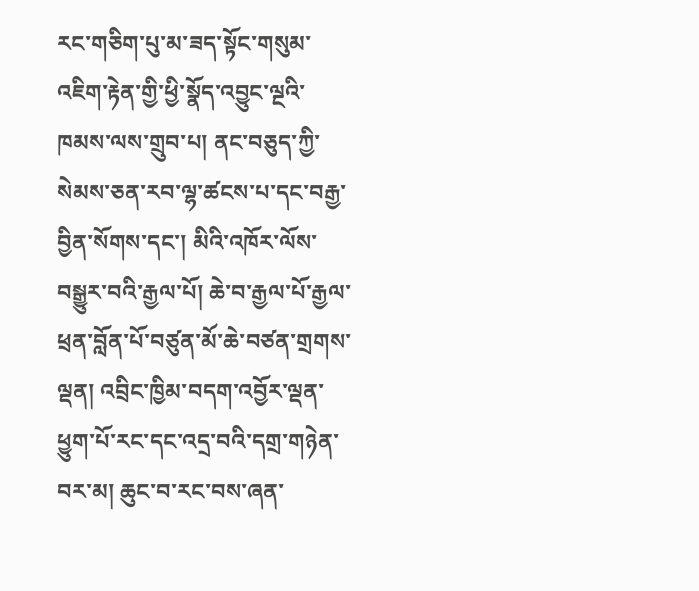རང་གཅིག་པུ་མ་ཟད་སྟོང་གསུམ་འཇིག་རྟེན་གྱི་ཕྱི་སྣོད་འབྱུང་ལྔའི་ཁམས་ལས་གྲུབ་པ། ནང་བཅུད་ཀྱི་སེམས་ཅན་རབ་ལྷ་ཚངས་པ་དང་བརྒྱ་བྱིན་སོགས་དང་། མིའི་འཁོར་ལོས་བསྒྱུར་བའི་རྒྱལ་པོ། ཆེ་བ་རྒྱལ་པོ་རྒྱལ་ཕྲན་བློན་པོ་བཙུན་མོ་ཆེ་བཙན་གྲགས་ལྡན། འབྲིང་ཁྱིམ་བདག་འབྱོར་ལྡན་ཕྱུག་པོ་རང་དང་འདྲ་བའི་དགྲ་གཉེན་བར་མ། ཆུང་བ་རང་བས་ཞན་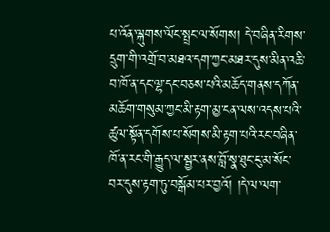པ་འོན་ལྐུགས་ལོང་སྤྲང་ལ་སོགས། དེ་བཞིན་རིགས་དྲུག་གི་འགྲོ་བ་མཐའ་དག་ཀྱང་མཐར་དུས་མིན་འཆི་བ་ཁོ་ན་དང་ལྷ་དང་བཅས་པའི་མཆོད་གནས་དཀོན་མཆོག་གསུམ་ཀྱང་མི་རྟག་མྱ་ངན་ལས་འདས་པའི་ཚུལ་སྟོན་དགོས་པ་སོགས་མི་རྟག་པའི་རང་བཞིན་ཁོ་ན་རང་གི་རྒྱུད་ལ་སྦྱར་ནས་བློ་སྣ་ཐུང་ངུ་མ་སོང་བར་དུས་རྟག་ཏུ་བསྒོམ་པར་བྱའོ། །དེ་ལ་ལག་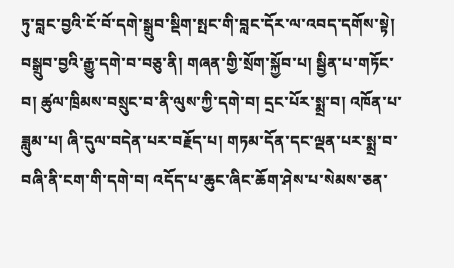ཏུ་བླང་བྱའི་ངོ་བོ་དགེ་སྒྲུབ་སྡིག་སྤང་གི་བླང་དོར་ལ་འབད་དགོས་སྟེ། བསྒྲུབ་བྱའི་རྒྱུ་དགེ་བ་བཅུ་ནི། གཞན་གྱི་སྲོག་སྐྱོབ་པ། སྦྱིན་པ་གཏོང་བ། ཚུལ་ཁྲིམས་བསྲུང་བ་ནི་ལུས་ཀྱི་དགེ་བ། དྲང་པོར་སྨྲ་བ། འཁོན་པ་ཟླུམ་པ། ཞི་དུལ་བདེན་པར་བརྗོད་པ། གཏམ་དོན་དང་ལྡན་པར་སྨྲ་བ་བཞི་ནི་ངག་གི་དགེ་བ། འདོད་པ་ཆུང་ཞིང་ཆོག་ཤེས་པ་སེམས་ཅན་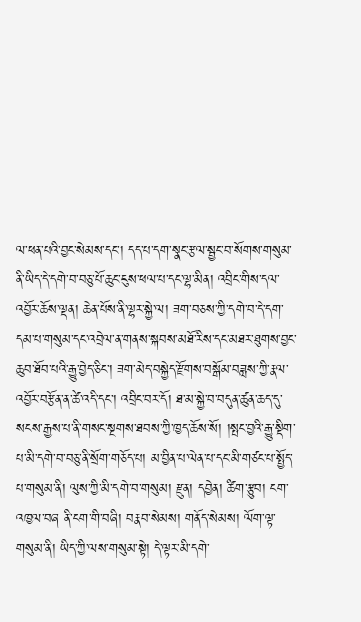ལ་ཕན་པའི་བྱང་སེམས་དང་། དད་པ་དག་སྣང་རྩལ་སྦྱང་བ་སོགས་གསུམ་ནི་ཡིད་དེ་དགེ་བ་བཅུ་པོ་ཆུང་ངུས་ཕལ་པ་དང་ལྷ་མིན། འབྲིང་གིས་དལ་འབྱོར་ཆོས་ལྡན། ཆེན་པོས་ནི་ལྷར་སྐྱེ་ལ། ཟག་བཅས་ཀྱི་དགེ་བ་དེ་དག་དམ་པ་གསུམ་དང་འབྲེལ་ན་གནས་སྐབས་མཐོ་རིས་དང་མཐར་ཐུགས་བྱང་ཆུབ་ཐོབ་པའི་རྒྱུ་བྱེད་ཅིང་། ཟག་མེད་བསྐྱེད་རྫོགས་བསྒོམ་བཟླས་ཀྱི་རྣལ་འབྱོར་བརྩོན་ན་ཚེ་འདི་དང་། འབྲིང་བར་དོ། ཐ་མ་སྐྱེ་བ་བདུན་ཚུན་ཆད་དུ་སངས་རྒྱས་པ་ནི་གསང་སྔགས་ཐབས་ཀྱི་ཁྱད་ཆོས་སོ། །སྤང་བྱའི་རྒྱུ་སྡིག་པ་མི་དགེ་བ་བཅུ་ནི་སྲོག་གཅོད་པ། མ་བྱིན་པ་ལེན་པ་དང་མི་གཙང་པ་སྤྱོད་པ་གསུམ་ནི། ལུས་ཀྱི་མི་དགེ་བ་གསུམ། རྫུན། དབྱེན། ཚིག་རྩུབ། ངག་འཁྱལ་བཞ ནི་ངག་གི་བཞི། བརྣབ་སེམས། གནོད་སེམས། ལོག་ལྟ་གསུམ་ནི། ཡིད་ཀྱི་ལས་གསུམ་སྟེ། དེ་ལྟར་མི་དགེ་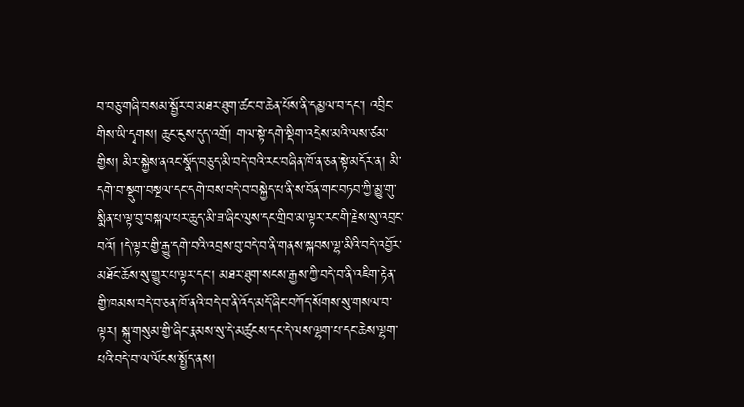བ་བཅུ་གཞི་བསམ་སྦྱོར་བ་མཐར་ཐུག་ཚང་བ་ཆེན་པོས་ནི་དམྱལ་བ་དང་། འབྲིང་གིས་ཡི་དྭགས། ཆུང་ངུས་དུད་འགྲོ། གལ་སྟེ་དགེ་སྡིག་འདྲེས་མའི་ལས་ཙམ་གྱིས། མིར་སྐྱེས་ནའང་སྣོད་བཅུད་མི་བདེ་བའི་རང་བཞིན་ཁོ་ན་ཅན་སྟེ་མདོར་ན། མི་དགེ་བ་སྡུག་བསྔལ་དང་དགེ་བས་བདེ་བ་བསྐྱེད་པ་ནི་ས་བོན་གང་བཏབ་ཀྱི་མྱུ་གུ་སྨིན་པ་ལྟ་བུ་བསྐལ་པར་ཆུད་མི་ཟ་ཞིང་ལུས་དང་གྲིབ་མ་ལྟར་རང་གི་རྗེས་སུ་འབྲང་བའོ། །དེ་ལྟར་གྱི་རྒྱུ་དགེ་བའི་འབྲས་བུ་བདེ་བ་ནི་གནས་སྐབས་ལྷ་མིའི་བདེ་འབྱོར་མཐོང་ཆོས་སུ་གྱུར་པ་ལྟར་དང་། མཐར་ཐུག་སངས་རྒྱས་ཀྱི་བདེ་བ་ནི་འཇིག་རྟེན་གྱི་ཁམས་བདེ་བ་ཅན་ཁོ་ནའི་བདེ་བ་ནི་འོད་མདོ་ཞིང་བཀོད་སོགས་སུ་གསལ་བ་ལྟར། སྐུ་གསུམ་གྱི་ཞིང་རྣམས་སུ་དེ་མཚུངས་དང་དེ་ལས་ལྷག་པ་དང་ཆེས་ལྷག་པའི་བདེ་བ་ལ་ལོངས་སྤྱོད་ནས།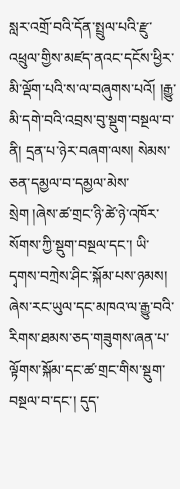སླར་འགྲོ་བའི་དོན་སྤྲུལ་པའི་རྫུ་འཕྲུལ་གྱིས་མཛད་ནའང་དངོས་ཕྱིར་མི་ལྡོག་པའི་ས་ལ་བཞུགས་པའོ། །རྒྱུ་མི་དགེ་བའི་འབྲས་བུ་སྡུག་བསྔལ་བ་ནི། དྲན་པ་ཉེར་བཞག་ལས། སེམས་ཅན་དམྱལ་བ་དམྱལ་མེས་སྲེག །ཞེས་ཚ་གྲང་ཉི་ཚེ་ཉེ་འཁོར་སོགས་ཀྱི་སྡུག་བསྔལ་དང་། ཡི་དྭགས་བཀྲེས་ཤིང་སྐོམ་པས་ཉམས། ཞེས་རང་ཡུལ་དང་མཁའ་ལ་རྒྱུ་བའི་རིགས་ཐམས་ཅད་གཟུགས་ཞན་པ་ལྟོགས་སྐོམ་དང་ཚ་གྲང་གིས་སྡུག་བསྔལ་བ་དང་། དུད་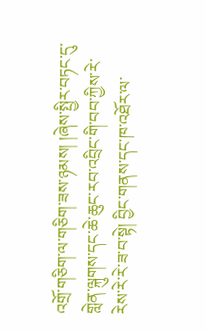འགྲོ་གཅིག་ལ་གཅིག་ཟས་ཉམས། །ཞེས་སྤྱིར་བཏང་དུ་གླེན་ལྐུགས་དང་ཆེ་ཆུང་རབ་འབྲིང་གི་བབ་ཀྱིས་རེ་རེས་རེ་རེ་ཟ་བ་སྟེ། བྱིང་གནས་དང་ཁ་འཐོར་ལ་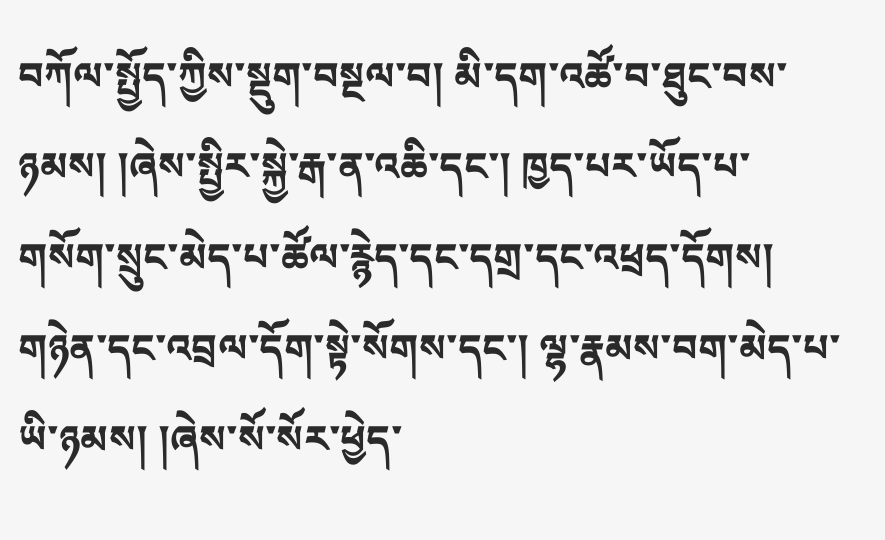བཀོལ་སྤྱོད་ཀྱིས་སྡུག་བསྔལ་བ། མི་དག་འཚོ་བ་ཐུང་བས་ཉམས། །ཞེས་སྤྱིར་སྐྱེ་རྒ་ན་འཆི་དང་། ཁྱད་པར་ཡོད་པ་གསོག་སྲུང་མེད་པ་ཚོལ་རྙེད་དང་དགྲ་དང་འཕྲད་དོགས། གཉེན་དང་འབྲལ་དོག་སྟེ་སོགས་དང་། ལྷ་རྣམས་བག་མེད་པ་ཡི་ཉམས། །ཞེས་སོ་སོར་ཕྱེད་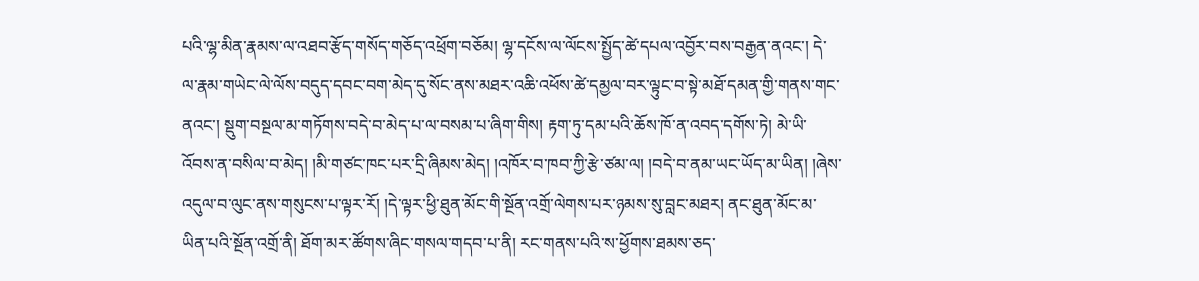པའི་ལྷ་མིན་རྣམས་ལ་འཐབ་རྩོད་གསོད་གཅོད་འཕྲོག་བཅོམ། ལྷ་དངོས་ལ་ལོངས་སྤྱོད་ཚེ་དཔལ་འབྱོར་བས་བརྒྱན་ནའང་། དེ་ལ་རྣམ་གཡེང་ལེ་ལོས་བདུད་དབང་བག་མེད་དུ་སོང་ནས་མཐར་འཆི་འཕོས་ཚེ་དམྱལ་བར་ལྟུང་བ་སྟེ་མཐོ་དམན་གྱི་གནས་གང་ནའང་། སྡུག་བསྔལ་མ་གཏོགས་བདེ་བ་མེད་པ་ལ་བསམ་པ་ཞིག་གིས། རྟག་ཏུ་དམ་པའི་ཆོས་ཁོ་ན་འབད་དགོས་ཏེ། མེ་ཡི་འོབས་ན་བསིལ་བ་མེད། །མི་གཙང་ཁང་པར་དྲི་ཞིམས་མེད། །འཁོར་བ་ཁབ་ཀྱི་རྩེ་ཙམ་ལ། །བདེ་བ་ནམ་ཡང་ཡོད་མ་ཡིན། །ཞེས་འདུལ་བ་ལུང་ནས་གསུངས་པ་ལྟར་རོ། །དེ་ལྟར་ཕྱི་ཐུན་མོང་གི་སྔོན་འགྲོ་ལེགས་པར་ཉམས་སུ་བླང་མཐར། ནང་ཐུན་མོང་མ་ཡིན་པའི་སྔོན་འགྲོ་ནི། ཐོག་མར་ཚོགས་ཞིང་གསལ་གདབ་པ་ནི། རང་གནས་པའི་ས་ཕྱོགས་ཐམས་ཅད་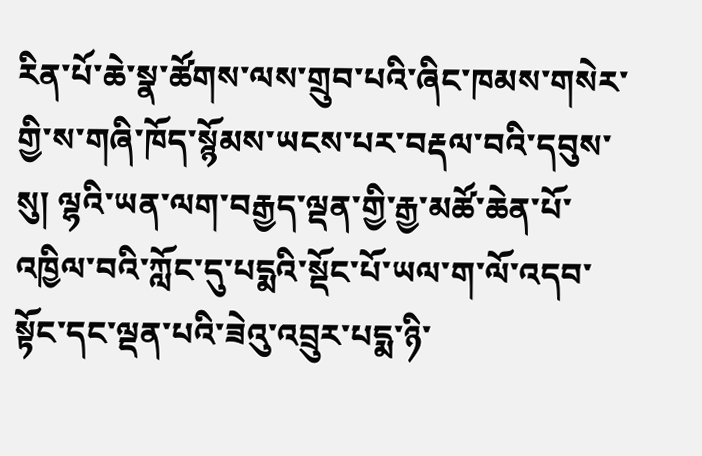རིན་པོ་ཆེ་སྣ་ཚོགས་ལས་གྲུབ་པའི་ཞིང་ཁམས་གསེར་གྱི་ས་གཞི་ཁོད་སྙོམས་ཡངས་པར་བརྡལ་བའི་དབུས་སུ། ལྷའི་ཡན་ལག་བརྒྱད་ལྡན་གྱི་རྒྱ་མཚོ་ཆེན་པོ་འཁྱིལ་བའི་ཀློང་དུ་པདྨའི་སྡོང་པོ་ཡལ་ག་ལོ་འདབ་སྟོང་དང་ལྡན་པའི་ཟེའུ་འབྲུར་པདྨ་ཉི་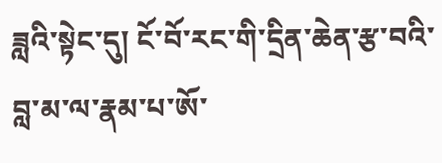ཟླའི་སྟེང་དུ། ངོ་བོ་རང་གི་དྲིན་ཆེན་རྩ་བའི་བླ་མ་ལ་རྣམ་པ་ཨོ་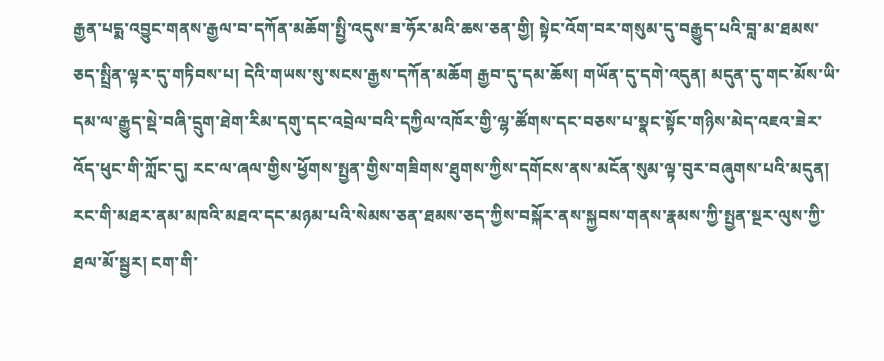རྒྱན་པདྨ་འབྱུང་གནས་རྒྱལ་བ་དཀོན་མཆོག་སྤྱི་འདུས་ཟ་ཧོར་མའི་ཆས་ཅན་གྱི། སྟེང་འོག་བར་གསུམ་དུ་བརྒྱུད་པའི་བླ་མ་ཐམས་ཅད་སྤྲིན་ལྟར་དུ་གཏིབས་པ། དེའི་གཡས་སུ་སངས་རྒྱས་དཀོན་མཆོག རྒྱབ་དུ་དམ་ཆོས། གཡོན་དུ་དགེ་འདུན། མདུན་དུ་གང་མོས་ཡི་དམ་ལ་རྒྱུད་སྡེ་བཞི་དྲུག་ཐེག་རིམ་དགུ་དང་འབྲེལ་བའི་དཀྱིལ་འཁོར་གྱི་ལྷ་ཚོགས་དང་བཅས་པ་སྣང་སྟོང་གཉིས་མེད་འཇའ་ཟེར་འོད་ཕུང་གི་ཀློང་དུ། རང་ལ་ཞལ་གྱིས་ཕྱོགས་སྤྱན་གྱིས་གཟིགས་ཐུགས་ཀྱིས་དགོངས་ནས་མངོན་སུམ་ལྟ་བུར་བཞུགས་པའི་མདུན། རང་གི་མཐར་ནམ་མཁའི་མཐའ་དང་མཉམ་པའི་སེམས་ཅན་ཐམས་ཅད་ཀྱིས་བསྐོར་ནས་སྐྱབས་གནས་རྣམས་ཀྱི་སྤྱན་སྔར་ལུས་ཀྱི་ཐལ་མོ་སྦྱར། ངག་གི་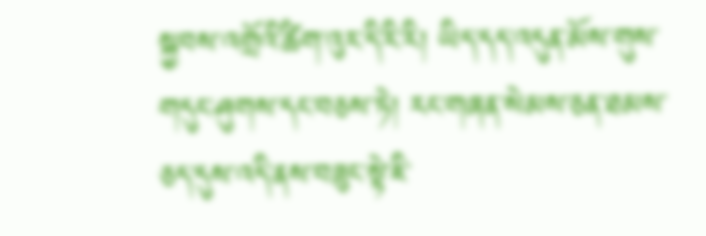སྐྱབས་འགྲོའི་ཚིག་འུར་དི་རི་རི། ཡིད་དད་འདུན་མོས་གུས་གདུང་ཤུགས་དང་བཅས་ཏེ། རང་གཞན་སེམས་ཅན་ཐམས་ཅད་དུས་འདི་ནས་བཟུང་སྟེ་ཇི་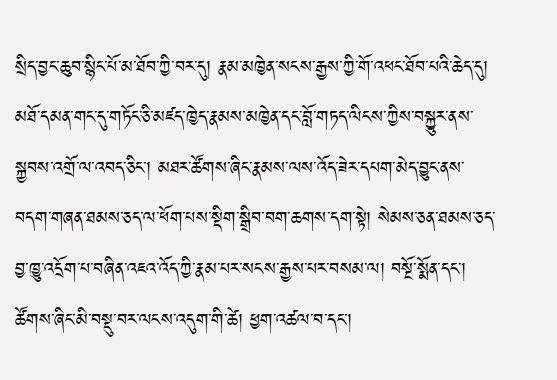སྲིད་བྱང་ཆུབ་སྙིང་པོ་མ་ཐོབ་ཀྱི་བར་དུ། རྣམ་མཁྱེན་སངས་རྒྱས་ཀྱི་གོ་འཕང་ཐོབ་པའི་ཆེད་དུ། མཐོ་དམན་གང་དུ་གཏོང་ཅི་མཛད་ཁྱེད་རྣམས་མཁྱེན་དང་བློ་གཏད་ལིངས་ཀྱིས་བསྐྱུར་ནས་སྐྱབས་འགྲོ་ལ་འབད་ཅིང་། མཐར་ཚོགས་ཞིང་རྣམས་ལས་འོད་ཟེར་དཔག་མེད་བྱུང་ནས་བདག་གཞན་ཐམས་ཅད་ལ་ཕོག་པས་སྡིག་སྒྲིབ་བག་ཆགས་དག་སྟེ། སེམས་ཅན་ཐམས་ཅད་བྱ་ཁྱུ་འདྲོག་པ་བཞིན་འཇའ་འོད་ཀྱི་རྣམ་པར་སངས་རྒྱས་པར་བསམ་ལ། བསྔོ་སྨོན་དང་། ཚོགས་ཞིང་མི་བསྡུ་བར་ལངས་འདུག་གི་ཚེ། ཕྱག་འཚལ་བ་དང་།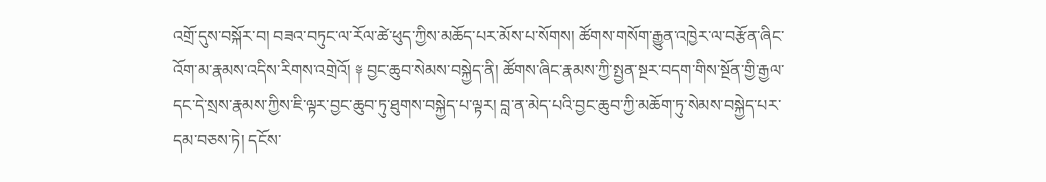འགྲོ་དུས་བསྐོར་བ། བཟའ་བཏུང་ལ་རོལ་ཚེ་ཕུད་ཀྱིས་མཆོད་པར་མོས་པ་སོགས། ཚོགས་གསོག་རྒྱུན་འཁྱེར་ལ་བརྩོན་ཞིང་འོག་མ་རྣམས་འདིས་རིགས་འགྲེའོ། ༈ བྱང་ཆུབ་སེམས་བསྐྱེད་ནི། ཚོགས་ཞིང་རྣམས་ཀྱི་སྤྱན་སྔར་བདག་གིས་སྔོན་གྱི་རྒྱལ་དང་དེ་སྲས་རྣམས་ཀྱིས་ཇི་ལྟར་བྱང་ཆུབ་ཏུ་ཐུགས་བསྐྱེད་པ་ལྟར། བླ་ན་མེད་པའི་བྱང་ཆུབ་ཀྱི་མཆོག་ཏུ་སེམས་བསྐྱེད་པར་དམ་བཅས་ཏེ། དངོས་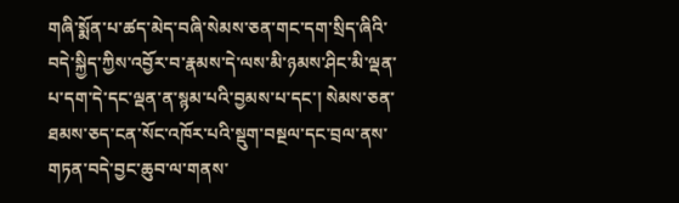གཞི་སྨོན་པ་ཚད་མེད་བཞི་སེམས་ཅན་གང་དག་སྲིད་ཞིའི་བདེ་སྐྱིད་ཀྱིས་འབྱོར་བ་རྣམས་དེ་ལས་མི་ཉམས་ཤིང་མི་ལྡན་པ་དག་དེ་དང་ལྡན་ན་སྙམ་པའི་བྱམས་པ་དང་། སེམས་ཅན་ཐམས་ཅད་ངན་སོང་འཁོར་པའི་སྡུག་བསྔལ་དང་བྲལ་ནས་གཏན་བདེ་བྱང་ཆུབ་ལ་གནས་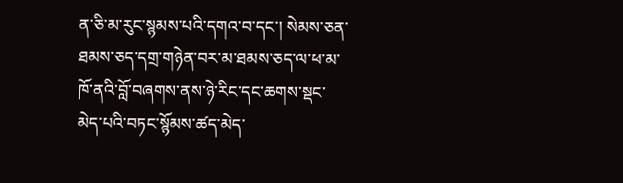ན་ཅི་མ་རུང་སྙམས་པའི་དགའ་བ་དང་། སེམས་ཅན་ཐམས་ཅད་དགྲ་གཉེན་བར་མ་ཐམས་ཅད་ལ་ཕ་མ་ཁོ་ནའི་བློ་བཞགས་ནས་ཉེ་རིང་དང་ཆགས་སྡང་མེད་པའི་བཏང་སྙོམས་ཚད་མེད་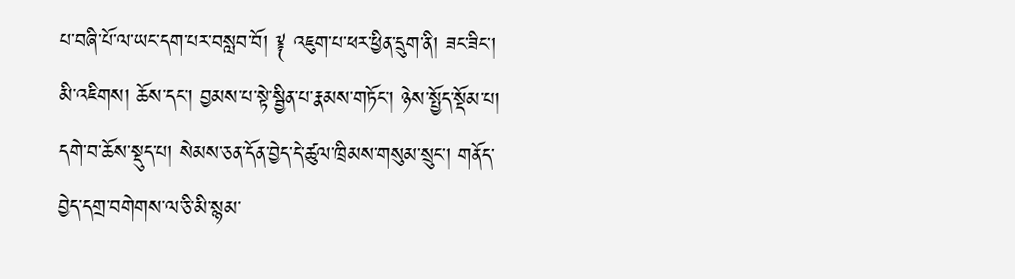པ་བཞི་པོ་ལ་ཡང་དག་པར་བསླབ་བོ། ༈ འཇུག་པ་ཕར་ཕྱིན་དྲུག་ནི། ཟང་ཟིང་། མི་འཇིགས། ཆོས་དང་། བྱམས་པ་སྟེ་སྦྱིན་པ་རྣམས་གཏོང་། ཉེས་སྤྱོད་སྡོམ་པ། དགེ་བ་ཆོས་སྡུད་པ། སེམས་ཅན་དོན་བྱེད་དེ་ཚུལ་ཁྲིམས་གསུམ་སྲུང་། གནོད་བྱེད་དགྲ་བགེགས་ལ་ཅི་མི་སྙམ་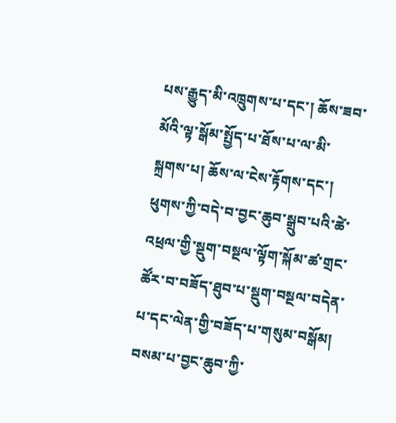པས་རྒྱུད་མི་འཁྲུགས་པ་དང་། ཆོས་ཟབ་མོའི་ལྟ་སྒོམ་སྤྱོད་པ་ཐོས་པ་ལ་མི་སྐྲགས་པ། ཆོས་ལ་ངེས་རྟོགས་དང་། ཕུགས་ཀྱི་བདེ་བ་བྱང་ཆུབ་སྒྲུབ་པའི་ཚེ་འཕྲལ་གྱི་སྡུག་བསྔལ་ལྟོག་སྐོམ་ཚ་གྲང་ཚོར་བ་བཟོད་ཐུབ་པ་སྡུག་བསྔལ་བདེན་པ་དང་ལེན་གྱི་བཟོད་པ་གསུམ་བསྒོམ། བསམ་པ་བྱང་ཆུབ་ཀྱི་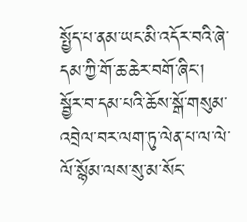སྤྱོད་པ་ནམ་ཡང་མི་འདོར་བའི་ཞེ་དམ་ཀྱི་གོ་ཆ་ཆེར་བགོ་ཞིང་། སྦྱོར་བ་དམ་པའི་ཆོས་སྒོ་གསུམ་འབྲེལ་བར་ལག་ཏུ་ལེན་པ་ལ་ལེ་ལོ་སྙོམ་ལས་སུ་མ་སོང་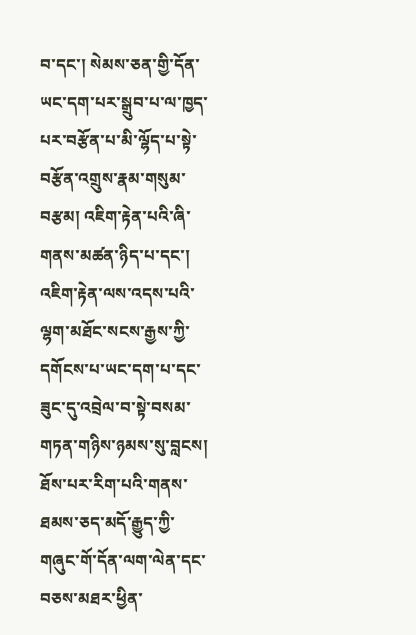བ་དང་། སེམས་ཅན་གྱི་དོན་ཡང་དག་པར་སྒྲུབ་པ་ལ་ཁྱད་པར་བརྩོན་པ་མི་ལྷོད་པ་སྟེ་བརྩོན་འགྲུས་རྣམ་གསུམ་བརྩམ། འཇིག་རྟེན་པའི་ཞི་གནས་མཚན་ཉིད་པ་དང་། འཇིག་རྟེན་ལས་འདས་པའི་ལྷག་མཐོང་སངས་རྒྱས་ཀྱི་དགོངས་པ་ཡང་དག་པ་དང་ཟུང་དུ་འབྲེལ་བ་སྟེ་བསམ་གཏན་གཉིས་ཉམས་སུ་བླངས། ཐོས་པར་རིག་པའི་གནས་ཐམས་ཅད་མདོ་རྒྱུད་ཀྱི་གཞུང་གོ་དོན་ལག་ལེན་དང་བཅས་མཐར་ཕྱིན་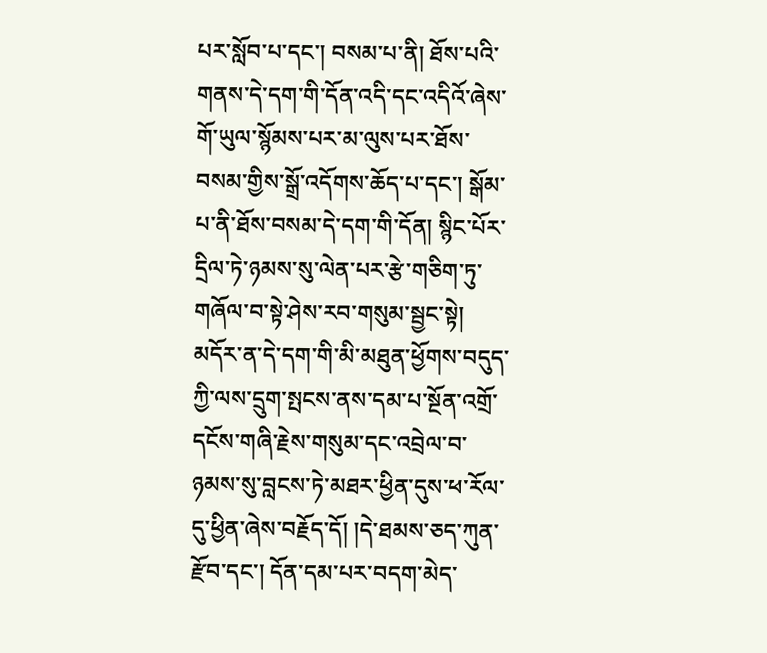པར་སློབ་པ་དང་། བསམ་པ་ནི། ཐོས་པའི་གནས་དེ་དག་གི་དོན་འདི་དང་འདིའོ་ཞེས་གོ་ཡུལ་སྙོམས་པར་མ་ལུས་པར་ཐོས་བསམ་གྱིས་སྒྲོ་འདོགས་ཆོད་པ་དང་། སྒོམ་པ་ནི་ཐོས་བསམ་དེ་དག་གི་དོན། སྙིང་པོར་དྲིལ་ཏེ་ཉམས་སུ་ལེན་པར་རྩེ་གཅིག་ཏུ་གཞོལ་བ་སྟེ་ཤེས་རབ་གསུམ་སྦྱང་སྟེ། མདོར་ན་དེ་དག་གི་མི་མཐུན་ཕྱོགས་བདུད་ཀྱི་ལས་དྲུག་སྤངས་ནས་དམ་པ་སྔོན་འགྲོ་དངོས་གཞི་རྗེས་གསུམ་དང་འབྲེལ་བ་ཉམས་སུ་བླངས་ཏེ་མཐར་ཕྱིན་དུས་ཕ་རོལ་དུ་ཕྱིན་ཞེས་བརྗོད་དོ། །དེ་ཐམས་ཅད་ཀུན་རྫོབ་དང་། དོན་དམ་པར་བདག་མེད་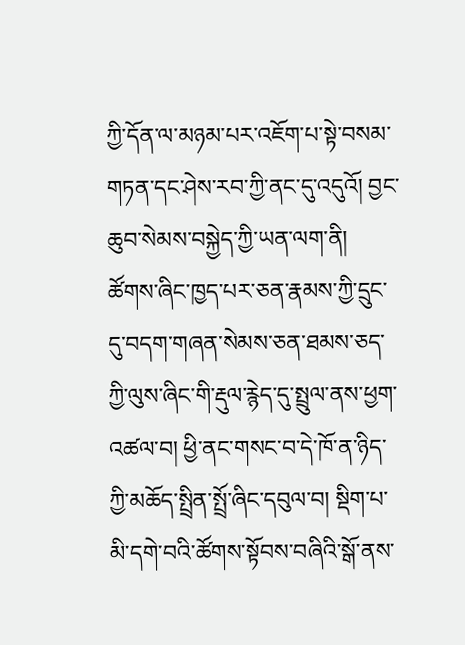ཀྱི་དོན་ལ་མཉམ་པར་འཇོག་པ་སྟེ་བསམ་གཏན་དང་ཤེས་རབ་ཀྱི་ནང་དུ་འདུའོ། བྱང་ཆུབ་སེམས་བསྐྱེད་ཀྱི་ཡན་ལག་ནི། ཚོགས་ཞིང་ཁྱད་པར་ཅན་རྣམས་ཀྱི་དྲུང་དུ་བདག་གཞན་སེམས་ཅན་ཐམས་ཅད་ཀྱི་ལུས་ཞིང་གི་རྡུལ་རྙེད་དུ་སྤྲུལ་ནས་ཕྱག་འཚལ་བ། ཕྱི་ནང་གསང་བ་དེ་ཁོ་ན་ཉིད་ཀྱི་མཆོད་སྤྲིན་སྤྲོ་ཞིང་དབུལ་བ། སྡིག་པ་མི་དགེ་བའི་ཚོགས་སྟོབས་བཞིའི་སྒོ་ནས་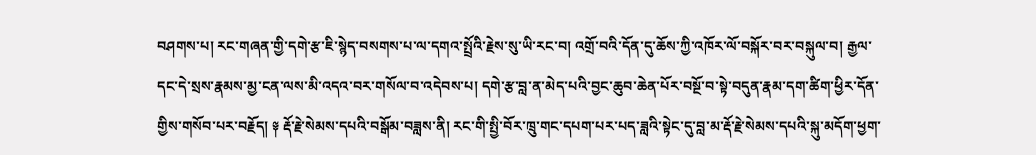བཤགས་པ། རང་གཞན་གྱི་དགེ་རྩ་ཇི་སྙེད་བསགས་པ་ལ་དགའ་སྤྲོའི་རྗེས་སུ་ཡི་རང་བ། འགྲོ་བའི་དོན་དུ་ཆོས་ཀྱི་འཁོར་ལོ་བསྐོར་བར་བསྐུལ་བ། རྒྱལ་དང་དེ་སྲས་རྣམས་མྱ་ངན་ལས་མི་འདའ་བར་གསོལ་བ་འདེབས་པ། དགེ་རྩ་བླ་ན་མེད་པའི་བྱང་ཆུབ་ཆེན་པོར་བསྔོ་བ་སྟེ་བདུན་རྣམ་དག་ཚིག་ཕྱིར་དོན་གྱིས་གསོབ་པར་བརྗོད། ༈ རྡོ་རྗེ་སེམས་དཔའི་བསྒོམ་བཟླས་ནི། རང་གི་སྤྱི་བོར་ཁྲུ་གང་དཔག་པར་པད་ཟླའི་སྟེང་དུ་བླ་མ་རྡོ་རྗེ་སེམས་དཔའི་སྐུ་མདོག་ཕྱག་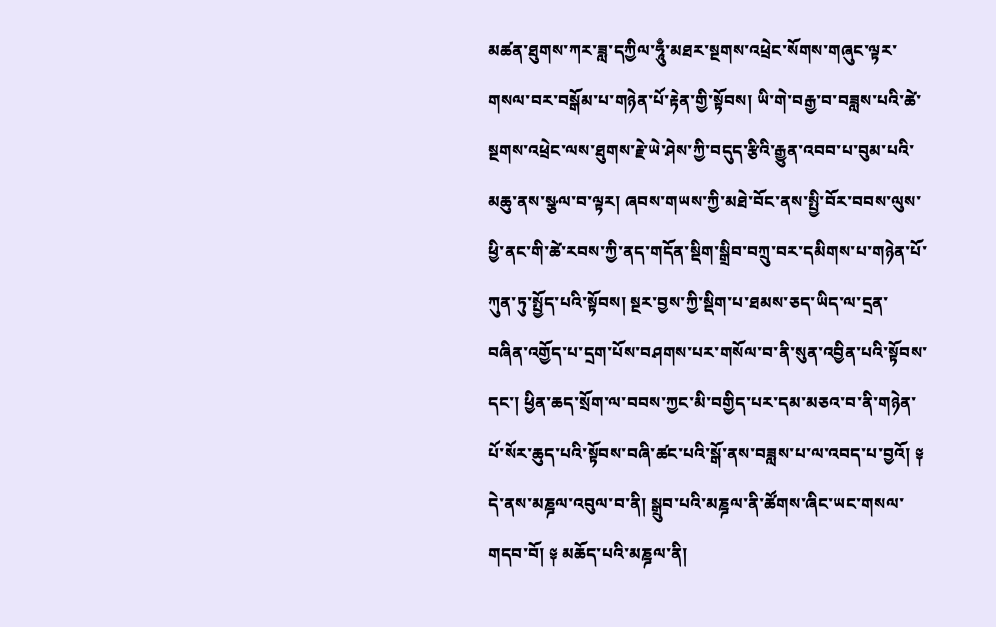མཚན་ཐུགས་ཀར་ཟླ་དཀྱིལ་ཧཱུྃ་མཐར་སྔགས་འཕྲེང་སོགས་གཞུང་ལྟར་གསལ་བར་བསྒོམ་པ་གཉེན་པོ་རྟེན་གྱི་སྟོབས། ཡི་གེ་བརྒྱ་བ་བཟླས་པའི་ཚེ་སྔགས་འཕྲེང་ལས་ཐུགས་རྗེ་ཡེ་ཤེས་ཀྱི་བདུད་རྩིའི་རྒྱུན་འབབ་པ་བུམ་པའི་མཆུ་ནས་སྩལ་བ་ལྟར། ཞབས་གཡས་ཀྱི་མཐེ་བོང་ནས་སྤྱི་བོར་བབས་ལུས་ཕྱི་ནང་གི་ཚེ་རབས་ཀྱི་ནད་གདོན་སྡིག་སྒྲིབ་བཀྲུ་བར་དམིགས་པ་གཉེན་པོ་ཀུན་ཏུ་སྤྱོད་པའི་སྟོབས། སྔར་བྱས་ཀྱི་སྡིག་པ་ཐམས་ཅད་ཡིད་ལ་དྲན་བཞིན་འགྱོད་པ་དྲག་པོས་བཤགས་པར་གསོལ་བ་ནི་སུན་འབྱིན་པའི་སྟོབས་དང་། ཕྱིན་ཆད་སྲོག་ལ་བབས་ཀྱང་མི་བགྱིད་པར་དམ་མཅའ་བ་ནི་གཉེན་པོ་སོར་ཆུད་པའི་སྟོབས་བཞི་ཚང་པའི་སྒོ་ནས་བཟླས་པ་ལ་འབད་པ་བྱའོ། ༈ དེ་ནས་མཎྜལ་འབུལ་བ་ནི། སྒྲུབ་པའི་མཎྜལ་ནི་ཚོགས་ཞིང་ཡང་གསལ་གདབ་བོ། ༈ མཆོད་པའི་མཎྜལ་ནི།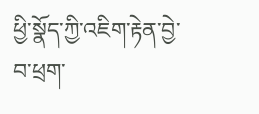ཕྱི་སྣོད་ཀྱི་འཇིག་རྟེན་བྱེ་བ་ཕྲག་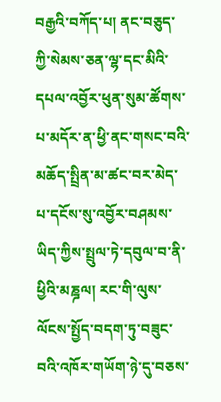བརྒྱའི་བཀོད་པ། ནང་བཅུད་ཀྱི་སེམས་ཅན་ལྷ་དང་མིའི་དཔལ་འབྱོར་ཕུན་སུམ་ཚོགས་པ་མདོར་ན་ཕྱི་ནང་གསང་བའི་མཆོད་སྤྲིན་མ་ཚང་བར་མེད་པ་དངོས་སུ་འབྱོར་བཤམས་ཡིད་ཀྱིས་སྤྲུལ་ཏེ་དབུལ་བ་ནི་ཕྱིའི་མཎྜལ། རང་གི་ལུས་ལོངས་སྤྱོད་བདག་ཏུ་བཟུང་བའི་འཁོར་གཡོག་ཉེ་དུ་བཅས་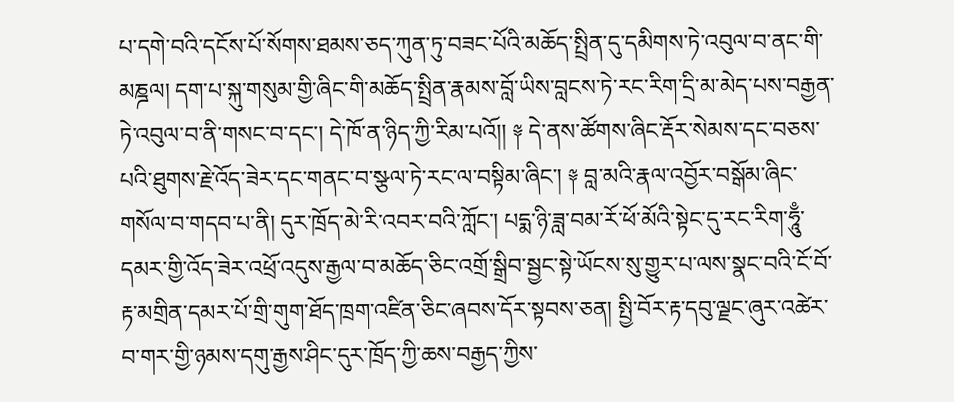པ་དགེ་བའི་དངོས་པོ་སོགས་ཐམས་ཅད་ཀུན་ཏུ་བཟང་པོའི་མཆོད་སྤྲིན་དུ་དམིགས་ཏེ་འབུལ་བ་ནང་གི་མཎྜལ། དག་པ་སྐུ་གསུམ་གྱི་ཞིང་གི་མཆོད་སྤྲིན་རྣམས་བློ་ཡིས་བླངས་ཏེ་རང་རིག་དྲི་མ་མེད་པས་བརྒྱན་ཏེ་འབུལ་བ་ནི་གསང་བ་དང་། དེ་ཁོ་ན་ཉིད་ཀྱི་རིམ་པའོ།། ༈ དེ་ནས་ཚོགས་ཞིང་རྡོར་སེམས་དང་བཅས་པའི་ཐུགས་རྗེ་འོད་ཟེར་དང་གནང་བ་སྩལ་ཏེ་རང་ལ་བསྟིམ་ཞིང་། ༈ བླ་མའི་རྣལ་འབྱོར་བསྒོམ་ཞིང་གསོལ་བ་གདབ་པ་ནི། དུར་ཁྲོད་མེ་རི་འབར་བའི་ཀློང་། པདྨ་ཉི་ཟླ་བམ་རོ་ཕོ་མོའི་སྟེང་དུ་རང་རིག་ཧཱུྃ་དམར་གྱི་འོད་ཟེར་འཕྲོ་འདུས་རྒྱལ་བ་མཆོད་ཅིང་འགྲོ་སྒྲིབ་སྦྱང་སྟེ་ཡོངས་སུ་གྱུར་པ་ལས་སྣང་བའི་ངོ་བོ་རྟ་མགྲིན་དམར་པོ་གྲི་གུག་ཐོད་ཁྲག་འཛིན་ཅིང་ཞབས་དོར་སྟབས་ཅན། སྤྱི་བོར་རྟ་དབུ་ལྗང་ཞུར་འཚེར་བ་གར་གྱི་ཉམས་དགུ་རྒྱས་ཤིང་དུར་ཁྲོད་ཀྱི་ཆས་བརྒྱད་ཀྱིས་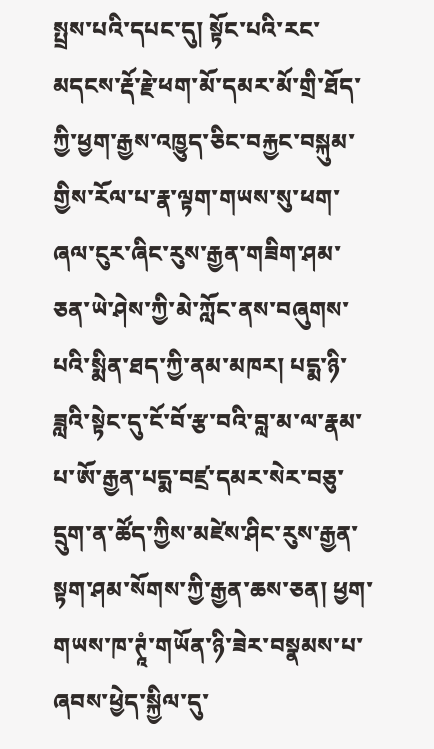སྤྲས་པའི་དཔང་དུ། སྟོང་པའི་རང་མདངས་རྡོ་རྗེ་ཕག་མོ་དམར་མོ་གྲི་ཐོད་ཀྱི་ཕྱག་རྒྱས་འཁྱུད་ཅིང་བརྐྱང་བསྐུམ་གྱིས་རོལ་པ་རྣ་ལྟག་གཡས་སུ་ཕག་ཞལ་ངུར་ཞིང་རུས་རྒྱན་གཟིག་ཤམ་ཅན་ཡེ་ཤེས་ཀྱི་མེ་ཀློང་ནས་བཞུགས་པའི་སྨིན་ཐད་ཀྱི་ནམ་མཁར། པདྨ་ཉི་ཟླའི་སྟེང་དུ་ངོ་བོ་རྩ་བའི་བླ་མ་ལ་རྣམ་པ་ཨོ་རྒྱན་པདྨ་བཛྲ་དམར་སེར་བཅུ་དྲུག་ན་ཚོད་ཀྱིས་མཛེས་ཤིང་རུས་རྒྱན་སྟག་ཤམ་སོགས་ཀྱི་རྒྱན་ཆས་ཅན། ཕྱག་གཡས་ཁ་ཊཱཾ་གཡོན་ཉི་ཟེར་བསྣམས་པ་ཞབས་ཕྱེད་སྐྱིལ་དུ་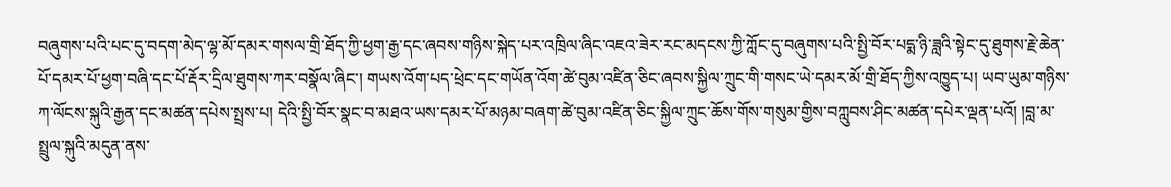བཞུགས་པའི་པང་དུ་བདག་མེད་ལྷ་མོ་དམར་གསལ་གྲི་ཐོད་ཀྱི་ཕྱག་རྒྱ་དང་ཞབས་གཉིས་སྐེད་པར་འཁྲིལ་ཞིང་འཇའ་ཟེར་རང་མདངས་ཀྱི་ཀློང་དུ་བཞུགས་པའི་སྤྱི་བོར་པདྨ་ཉི་ཟླའི་སྟེང་དུ་ཐུགས་རྗེ་ཆེན་པོ་དམར་པོ་ཕྱག་བཞི་དང་པོ་རྡོར་དྲིལ་ཐུགས་ཀར་བསྣོལ་ཞིང་། གཡས་འོག་པད་ཕྲེང་དང་གཡོན་འོག་ཚེ་བུམ་འཛིན་ཅིང་ཞབས་སྐྱིལ་ཀྲུང་གི་གསང་ཡེ་དམར་མོ་གྲི་ཐོད་ཀྱིས་འཁྱུད་པ། ཡབ་ཡུམ་གཉིས་ཀ་ལོངས་སྐུའི་རྒྱན་དང་མཚན་དཔེས་སྤྲས་པ། དེའི་སྤྱི་བོར་སྣང་བ་མཐའ་ཡས་དམར་པོ་མཉམ་བཞག་ཚེ་བུམ་འཛིན་ཅིང་སྐྱིལ་ཀྲུང་ཆོས་གོས་གསུམ་གྱིས་བཀླུབས་ཤིང་མཚན་དཔེར་ལྡན་པའོ། །བླ་མ་སྤྲུལ་སྐུའི་མདུན་ནས་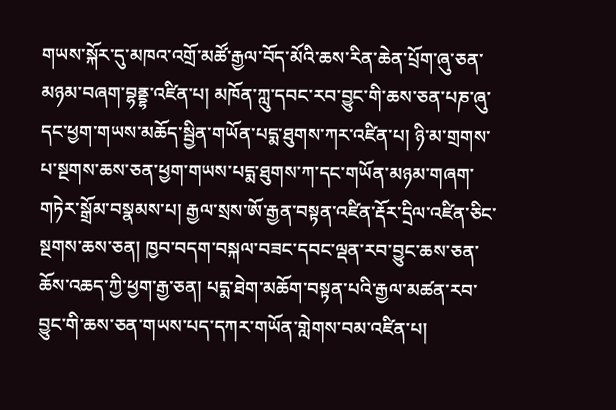གཡས་སྐོར་དུ་མཁའ་འགྲོ་མཚོ་རྒྱལ་བོད་མོའི་ཆས་རིན་ཆེན་པྲོག་ཞུ་ཅན་མཉམ་བཞག་བྷནྡྷ་འཛིན་པ། མཁོན་ཀླུ་དབང་རབ་བྱུང་གི་ཆས་ཅན་པཎ་ཞུ་དང་ཕྱག་གཡས་མཆོད་སྦྱིན་གཡོན་པདྨ་ཐུགས་ཀར་འཛིན་པ། ཉི་མ་གྲགས་པ་སྔགས་ཆས་ཅན་ཕྱག་གཡས་པདྨ་ཐུགས་ཀ་དང་གཡོན་མཉམ་གཞག་གཏེར་སྒྲོམ་བསྣམས་པ། རྒྱལ་སྲས་ཨོ་རྒྱན་བསྟན་འཛིན་རྡོར་དྲིལ་འཛིན་ཅིང་སྔགས་ཆས་ཅན། ཁྱབ་བདག་བསྐལ་བཟང་དབང་ལྡན་རབ་བྱུང་ཆས་ཅན་ཆོས་འཆད་ཀྱི་ཕྱག་རྒྱ་ཅན། པདྨ་ཐེག་མཆོག་བསྟན་པའི་རྒྱལ་མཚན་རབ་བྱུང་གི་ཆས་ཅན་གཡས་པད་དཀར་གཡོན་གླེགས་བམ་འཛིན་པ།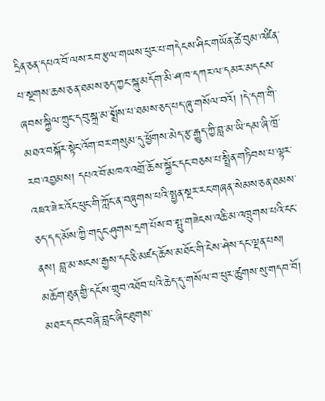དྲིན་ཅན་དཔའ་བོ་ལས་རབ་རྩལ་གཡས་ཕུར་པ་གདེངས་ཤིང་གཡོན་ཚེ་བུམ་འཛིན་པ་སྔགས་ཆས་ཅན་ཐམས་ཅད་ཀྱང་སྐུ་མདོག་མི་ཤ་ཁ་དཀར་ལ་དམར་མདངས་ཞབས་སྐྱིལ་ཀྲུང་དབུ་སྐྲ་མ་སྨྲོས་པ་ཐམས་ཅད་པད་ཞུ་གསོལ་བའོ། །དེ་དག་གི་མཐའ་བསྐོར་སྟེང་འོག་བར་གསུམ་དུ་ཕྱོགས་མེད་རྩ་རྒྱུད་ཀྱི་བླ་མ་ཡི་དམ་ཞི་ཁྲོ་རབ་འབྱམས། དཔའ་བོ་མཁའ་འགྲོ་ཆོས་སྐྱོང་དང་བཅས་པ་སྤྲིན་གཏིབས་པ་ལྟར་འཇའ་ཟེར་འོང་ཕུང་གི་ཀློང་ན་བཞུགས་པའི་སྤྱན་སྔར་རང་གཞན་སེམས་ཅན་ཐམས་ཅད་དད་མོས་ཀྱི་གདུང་ཤུགས་དྲག་པོས་བ་སྤུ་གཟེངས་འཆི་མ་འཁྲུགས་པའི་ངང་ནས། བླ་མ་སངས་རྒྱས་དང་ཅི་མཛད་ཆོས་མཐོང་གི་ངེས་ཤེས་དང་ལྡན་པས། མཆོག་ཐུན་གྱི་དངོས་གྲུབ་འཐོབ་པའི་ཆེད་དུ་གསོལ་བ་ཕུར་ཚུགས་སུ་གདབ་བོ། མཐར་དབང་བཞི་བླང་ཞིང་ཐུགས་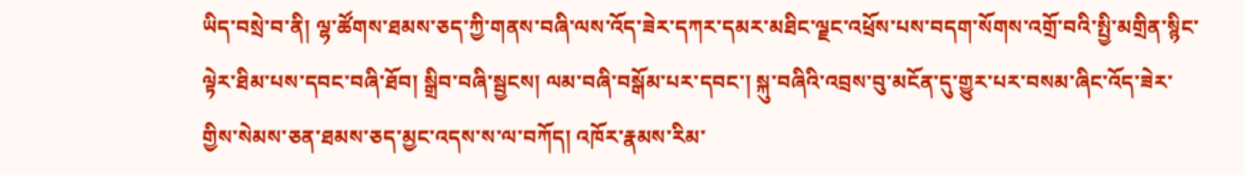ཡིད་བསྲེ་བ་ནི། ལྷ་ཚོགས་ཐམས་ཅད་ཀྱི་གནས་བཞི་ལས་འོད་ཟེར་དཀར་དམར་མཐིང་ལྗང་འཕྲོས་པས་བདག་སོགས་འགྲོ་བའི་སྤྱི་མགྲིན་སྙིང་ལྟེར་ཐིམ་པས་དབང་བཞི་ཐོབ། སྒྲིབ་བཞི་སྦྱངས། ལམ་བཞི་བསྒོམ་པར་དབང་། སྐུ་བཞིའི་འབྲས་བུ་མངོན་དུ་གྱུར་པར་བསམ་ཞིང་འོད་ཟེར་གྱིས་སེམས་ཅན་ཐམས་ཅད་མྱང་འདས་ས་ལ་བཀོད། འཁོར་རྣམས་རིམ་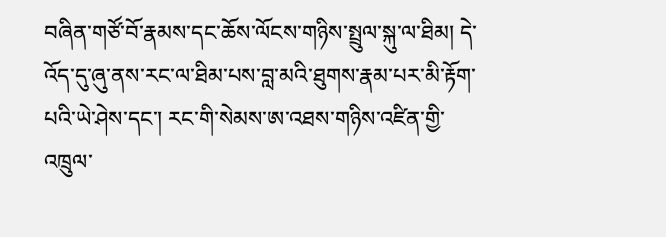བཞིན་གཙོ་བོ་རྣམས་དང་ཆོས་ལོངས་གཉིས་སྤྲུལ་སྐུ་ལ་ཐིམ། དེ་འོད་དུ་ཞུ་ནས་རང་ལ་ཐིམ་པས་བླ་མའི་ཐུགས་རྣམ་པར་མི་རྟོག་པའི་ཡེ་ཤེས་དང་། རང་གི་སེམས་ཨ་འཐས་གཉིས་འཛིན་གྱི་འཁྲུལ་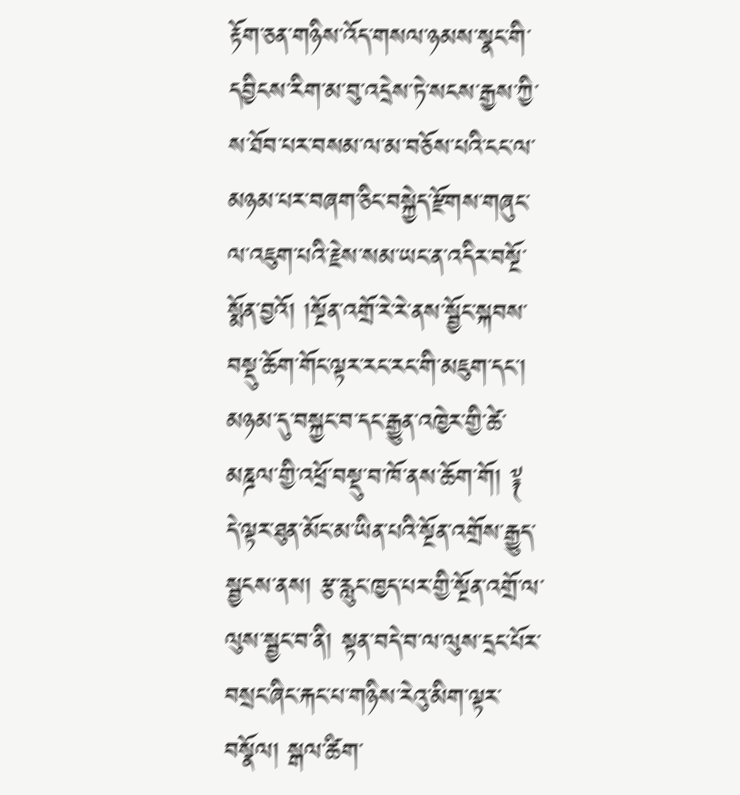རྟོག་ཅན་གཉིས་འོད་གསལ་ཉམས་སྣང་གི་དབྱིངས་རིག་མ་བུ་འདྲེས་ཏེ་སངས་རྒྱས་ཀྱི་ས་ཐོབ་པར་བསམ་ལ་མ་བཅོས་པའི་ངང་ལ་མཉམ་པར་བཞག་ཅིང་བསྐྱེད་རྫོགས་གཞུང་ལ་འཇུག་པའི་རྗེས་སམ་ཡང་ན་འདིར་བསྔོ་སྨོན་བྱའོ། །སྔོན་འགྲོ་རེ་རེ་ནས་སྦྱོང་སྐབས་བསྡུ་ཆོག་གོང་ལྟར་རང་རང་གི་མཇུག་དང་། མཉམ་དུ་བསྐྱང་བ་དང་རྒྱུན་འཁྱེར་གྱི་ཚེ་མཎྜལ་གྱི་འཕྲོ་བསྡུ་བ་ཁོ་ནས་ཆོག་གོ། ༈ དེ་ལྟར་ཐུན་མོང་མ་ཡིན་པའི་སྔོན་འགྲོས་རྒྱུད་སྦྱངས་ནས། རྩ་རླུང་ཁྱད་པར་གྱི་སྔོན་འགྲོ་ལ་ལུས་སྦྱང་བ་ནི། སྟན་བདེ་བ་ལ་ལུས་དྲང་པོར་བསྲང་ཞིང་རྐང་པ་གཉིས་རེའུ་མིག་ལྟར་བསྣོལ། སྒལ་ཚིག་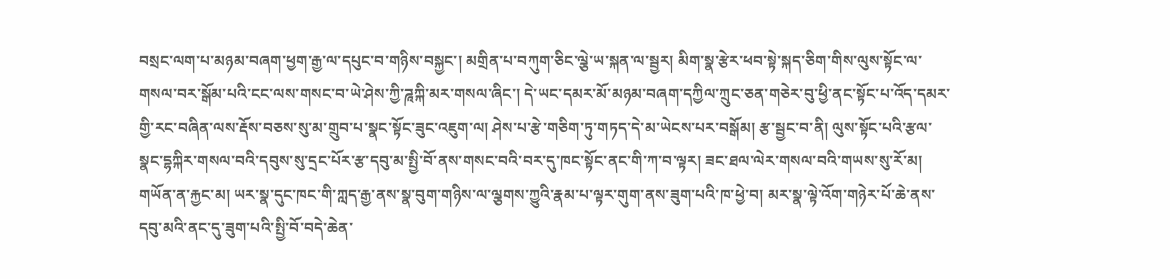བསྲང་ལག་པ་མཉམ་བཞག་ཕྱག་རྒྱ་ལ་དཔུང་བ་གཉིས་བསྐྱང་། མགྲིན་པ་བཀུག་ཅིང་ལྕེ་ཡ་སྐན་ལ་སྦྱར། མིག་སྣ་རྩེར་ཕབ་སྟེ་སྐད་ཅིག་གིས་ལུས་སྟོང་ལ་གསལ་བར་སྒོམ་པའི་ངང་ལས་གསང་བ་ཡེ་ཤེས་ཀྱི་ཌཱཀྐི་མར་གསལ་ཞིང་། དེ་ཡང་དམར་མོ་མཉམ་བཞག་དཀྱིལ་ཀྲུང་ཅན་གཅེར་བུ་ཕྱི་ནང་སྟོང་པ་འོད་དམར་གྱི་རང་བཞིན་ལས་རྡོས་བཅས་སུ་མ་གྲུབ་པ་སྣང་སྟོང་ཟུང་འཇུག་ལ། ཤེས་པ་རྩེ་གཅིག་ཏུ་གཏད་དེ་མ་ཡེངས་པར་བསྒོམ། རྩ་སྦྱང་བ་ནི། ལུས་སྟོང་པའི་རྩལ་སྣང་དྷཀྐིར་གསལ་བའི་དབུས་སུ་དྲང་པོར་རྩ་དབུ་མ་སྤྱི་བོ་ནས་གསང་བའི་བར་དུ་ཁང་སྟོང་ནང་གི་ཀ་བ་ལྟར། ཟང་ཐལ་ལེར་གསལ་བའི་གཡས་སུ་རོ་མ། གཡོན་ན་རྐྱང་མ། ཡར་སྣ་དུང་ཁང་གི་ཀླད་རྒྱ་ནས་སྣ་བུག་གཉིས་ལ་ལྕགས་ཀྱུའི་རྣམ་པ་ལྟར་གུག་ནས་ཟུག་པའི་ཁ་ཕྱེ་བ། མར་སྣ་ལྟེ་འོག་གཉེར་པོ་ཆེ་ནས་དབུ་མའི་ནང་དུ་ཟུག་པའི་སྤྱི་བོ་བདེ་ཆེན་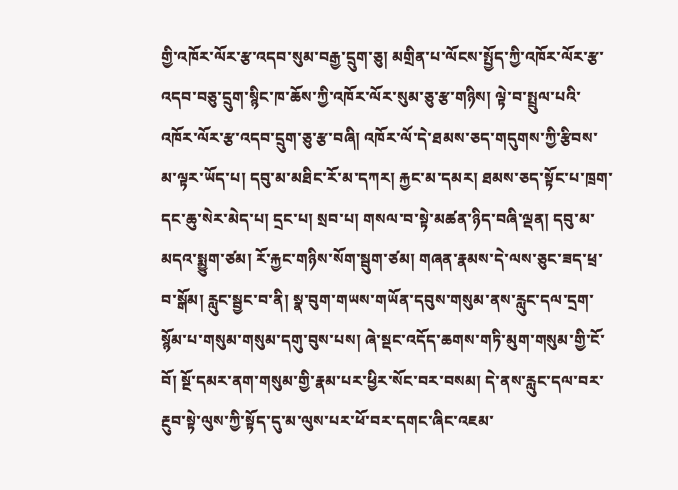གྱི་འཁོར་ལོར་རྩ་འདབ་སུམ་བརྒྱ་དྲུག་ཅུ། མགྲིན་པ་ལོངས་སྤྱོད་ཀྱི་འཁོར་ལོར་རྩ་འདབ་བཅུ་དྲུག་སྙིང་ཁ་ཆོས་ཀྱི་འཁོར་ལོར་སུམ་ཅུ་རྩ་གཉིས། ལྟེ་བ་སྤྲུལ་པའི་འཁོར་ལོར་རྩ་འདབ་དྲུག་ཅུ་རྩ་བཞི། འཁོར་ལོ་དེ་ཐམས་ཅད་གདུགས་ཀྱི་རྩིབས་མ་ལྟར་ཡོད་པ། དབུ་མ་མཐིང་རོ་མ་དཀར། རྐྱང་མ་དམར། ཐམས་ཅད་སྟོང་པ་ཁྲག་དང་ཆུ་སེར་མེད་པ། དྲང་པ། སྲབ་པ། གསལ་བ་སྟེ་མཚན་ཉིད་བཞི་ལྡན། དབུ་མ་མདའ་སྨྱུག་ཙམ། རོ་རྐྱང་གཉིས་སོག་སྦུག་ཙམ། གཞན་རྣམས་དེ་ལས་ཅུང་ཟད་ཕྲ་བ་སྒོམ། རླུང་སྦྱང་བ་ནི། སྣ་བུག་གཡས་གཡོན་དབུས་གསུམ་ནས་རླུང་དལ་དྲག་སྙོམ་པ་གསུམ་གསུམ་དགུ་བུས་པས། ཞེ་སྡང་འདོད་ཆགས་གཏི་མུག་གསུམ་གྱི་ངོ་བོ། སྔོ་དམར་ནག་གསུམ་གྱི་རྣམ་པར་ཕྱིར་སོང་བར་བསམ། དེ་ནས་རླུང་དལ་བར་རྔུབ་སྟེ་ལུས་ཀྱི་སྟོད་དུ་མ་ལུས་པར་ཕོ་བར་དགང་ཞིང་འཇམ་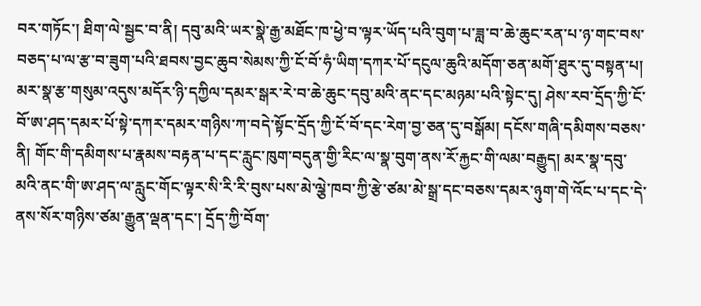བར་གཏོང་། ཐིག་ལེ་སྦྱང་བ་ནི། དབུ་མའི་ཡར་སྣེ་རྒྱ་མཐོང་ཁ་ཕྱེ་བ་ལྟར་ཡོད་པའི་བུག་པ་ཟླ་བ་ཆེ་ཆུང་རན་པ་ཉ་གང་བས་བཅད་པ་ལ་རྩ་བ་ཟུག་པའི་ཐབས་བྱང་ཆུབ་སེམས་ཀྱི་ངོ་བོ་ཧཾ་ཡིག་དཀར་པོ་དངུལ་ཆུའི་མདོག་ཅན་མགོ་ཐུར་དུ་བསྟན་པ། མར་སྣ་རྩ་གསུམ་འདུས་མདོར་ཉི་དཀྱིལ་དམར་སྒར་རེ་བ་ཆེ་ཆུང་དབུ་མའི་ནང་དང་མཉམ་པའི་སྟེང་དུ། ཤེས་རབ་དྲོད་ཀྱི་ངོ་བོ་ཨ་ཤད་དམར་པོ་སྟེ་དཀར་དམར་གཉིས་ཀ་བདེ་སྟོང་དྲོད་ཀྱི་ངོ་བོ་དང་རེག་བྱ་ཅན་དུ་བསྒོམ། དངོས་གཞི་དམིགས་བཅས་ནི། གོང་གི་དམིགས་པ་རྣམས་བརྟན་པ་དང་རླུང་ཁུག་བདུན་གྱི་རིང་ལ་སྣ་བུག་ནས་རོ་རྐྱང་གི་ལམ་བརྒྱུད། མར་སྣ་དབུ་མའི་ནང་གི་ཨ་ཤད་ལ་རླུང་གོང་ལྟར་སི་རི་རི་བུས་པས་མེ་ལྕེ་ཁབ་ཀྱི་རྩེ་ཙམ་མེ་སྒྲ་དང་བཅས་དམར་ཉུག་གེ་འོང་པ་དང་དེ་ནས་སོར་གཉིས་ཙམ་རྒྱུན་ལྡན་དང་། དྲོད་ཀྱི་བོག་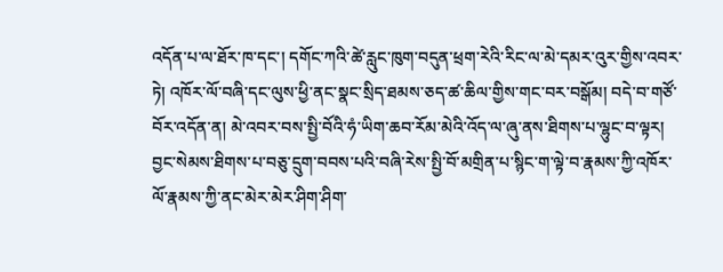འདོན་པ་ལ་ཐོར་ཁ་དང་། དགོང་ཀའི་ཚེ་རླུང་ཁུག་བདུན་ཕྲག་རེའི་རིང་ལ་མེ་དམར་འུར་གྱིས་འབར་ཏེ། འཁོར་ལོ་བཞི་དང་ལུས་ཕྱི་ནང་སྣང་སྲིད་ཐམས་ཅད་ཚ་ཆིལ་གྱིས་གང་བར་བསྒོམ། བདེ་བ་གཙོ་བོར་འདོན་ན། མེ་འབར་བས་སྤྱི་བོའི་ཧཾ་ཡིག་ཆབ་རོམ་མེའི་འོད་ལ་ཞུ་ནས་ཐིགས་པ་ལྷུང་བ་ལྟར། བྱང་སེམས་ཐིགས་པ་བཅུ་དྲུག་བབས་པའི་བཞི་རེས་སྤྱི་བོ་མགྲིན་པ་སྙིང་ག་ལྟེ་བ་རྣམས་ཀྱི་འཁོར་ལོ་རྣམས་ཀྱི་ནང་མེར་མེར་ཤིག་ཤིག་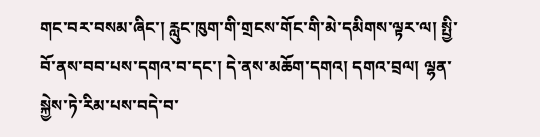གང་བར་བསམ་ཞིང་། རླུང་ཁུག་གི་གྲངས་གོང་གི་མེ་དམིགས་ལྟར་ལ། སྤྱི་བོ་ནས་བབ་པས་དགའ་བ་དང་། དེ་ནས་མཆོག་དགའ། དགའ་བྲལ། ལྷན་སྐྱེས་ཏེ་རིམ་པས་བདེ་བ་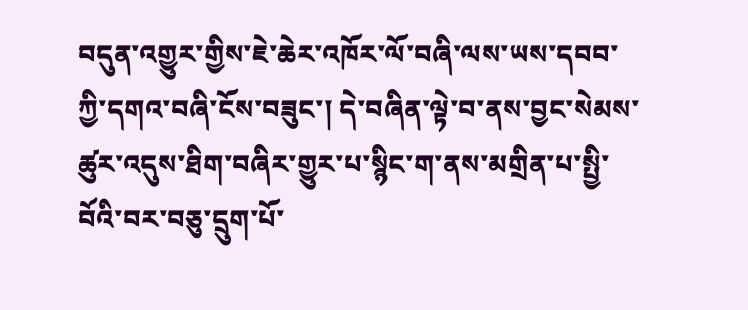བདུན་འགྱུར་གྱིས་ཇེ་ཆེར་འཁོར་ལོ་བཞི་ལས་ཡས་དབབ་ཀྱི་དགའ་བཞི་ངོས་བཟུང་། དེ་བཞིན་ལྟེ་བ་ནས་བྱང་སེམས་ཚུར་འདུས་ཐིག་བཞིར་གྱུར་པ་སྙིང་ག་ནས་མགྲིན་པ་སྤྱི་བོའི་བར་བཅུ་དྲུག་པོ་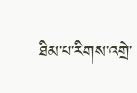ཐིམ་པ་རིགས་འགྲེ་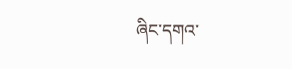ཞིང་དགའ་